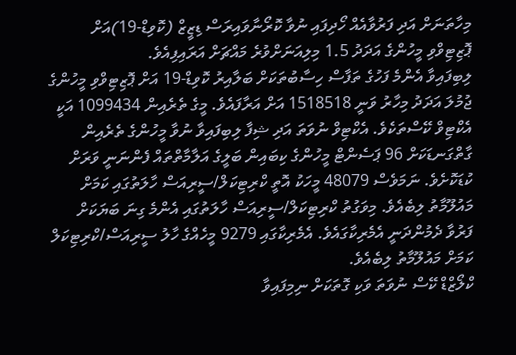މިހާތަނަށް އަދި ފަރުވާއެއް ހޯދިފައި ނުވާ ކޮރޯނާވައިރަސް ޑިޒީޒް (ކޮވިޑް-19)އަށް ޕޮޒިޓިވްވި މީހުންގެ އަދަދު 1.5 މިލިއަނަށްވުރެ މައްޗަށް އަރައިފިއެވެ.
ލިބިފައިވާ އެންމެ ފަހުގެ ތަފާސް ހިސާބުތަކަށް ބަލާއިރު ކޮވިޑް-19 އަށް ޕޮޒިޓިވްވި މީހުންގެ ޖުމުލަ އަދަދު މިހާރު ވަނީ 1518518 އަށް އަރާފައެވެ. މީގެ ތެރެއިން 1099434 އަކީ އެކްޓިވް ކޭސްތަކެވެ. އެކްޓިވް ނުވަތަ އަދި ޝިފާ ލިބިފައިވާ ނުވާ މީހުންގެ ތެރެއިން ގާތްގަނޑަކަށް 96 ޕަސެންޓް މީހުންގެ ކިބައިން ބަލީގެ އަލާމާތްތައް ފެންނަނީ ވަރަށް ކުޑަކޮށެވެ. ނަމަވެސް 48079 މީހަކު އޮތީ ކްރިޓިކަލް/ސީރިއަސް ހާލަތުގައި ކަމަށް މައުލޫމާތު ލިބެއެވެ. މިވަގުތު ކްރިޓިކަލް/ސީރިއަސް ހާލަތުގައި އެންމެ ގިނަ ބަޔަކަށް ފަރުވާ ދެމުންދަނީ އެމެރިކާގައެވެ. އެމެރިކާގައި 9279 މީހެއްގެ ހާލު ސީރިއަސް/ކްރިޓިކަލް ކަމަށް މައުލޫމާތު ލިބެއެވެ.
ކްލޯޒްޑް ކޭސް ނުވަތަ ވަކި ގޮތަކަށް ނިމިފައިވާ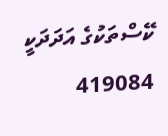ކޭސްތަކުގެ އަދަދަކީ 419084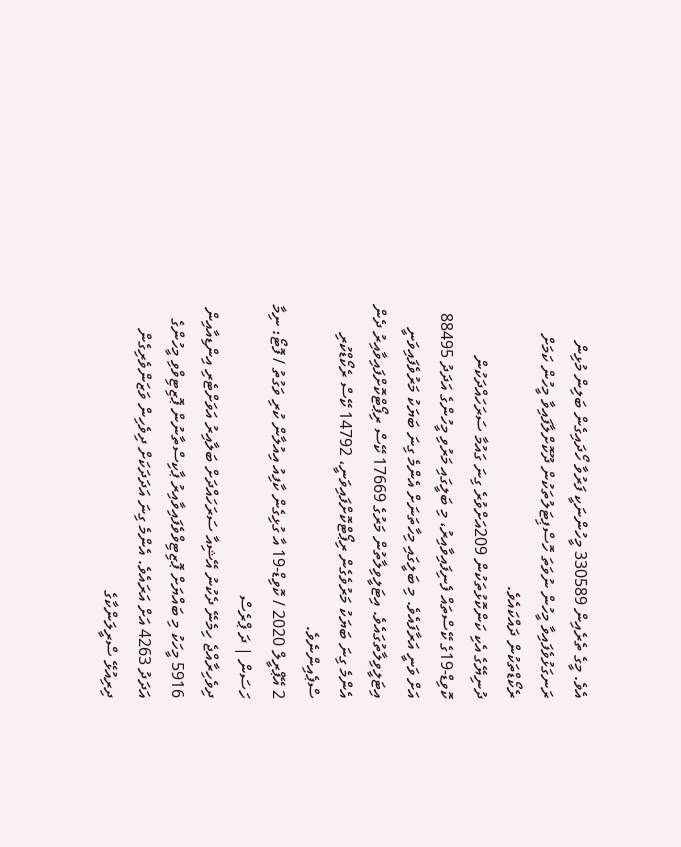އެވެ. މީގެ ތެރެއިން 330589 މީހުންނަކީ ފަރުވާ ހޯދައިގެން ބަލިން މުޅިން ރަނގަޅުވެފައިވާ މީހުން ނުވަތަ ހޮސްޕިޓަލުތަކުން ދޫކޮށްލާފައިވާ މީހުން ކަމަށް ރެކޯޑްތަކުން ދައްކައެވެ.
ދުނިޔޭގެ އެކި ކަންކޮޅުތަކުން 209އަށްވުރެ ގިނަ ގައުމާ ސަރަހައްދަކުން ކޮވިޑް-19ގެ ކޭސްތައް ފެނިފައިވާއިރު، މި ބަލީގައި މަރުވި މީހުންގެ އަދަދު 88495 އަށް ވަނީ އަރާފައެވެ. މި ބަލީގައި މިހާތަނަށް އެންމެ ގިނަ ބަޔަކު މަރުވެފައިވަނީ އިޓަލީވިލާތުގައެވެ. އިޓަލީވިލާތުން މަރުގެ 17669 ކޭސް ރިޕޯޓްކޮށްފައިވާއިރު ދެން އެންމެ ގިނަ ބަޔަކު މަރުވެގެން ރިޕޯޓްކޮށްފައިވަނީ، 14792 ކޭސް ރެކޯޑްކުރި ސްޕެއިންނެވެ.
2 އޭޕްރީލް 2020 / ކޮވިޑް-19 އާ ގުޅިގެން ކާފިއު އިއުލާން ކުރި ވަގުތު / ފޮޓޯ: ނިމާ ހަސަން | ދަ ޕްރެސް
ދިވެހިރާއްޖެ ހިމެނޭ ދެކުނު އޭޝިއާ ސަރަހައްދަށް ބަލާއިރު އަވަށްޓެރި އިންޑިއާއިން 5916 މީހަކު މި ބައްޔަށް ޕޮޒިޓިވްވެފައިވާއިރު ޕާކިސްތާނުން ޕޮޒިޓިވްވި މީހުންގެ އަދަދު 4263 އަށް އަރައެވެ. އެންމެ ގިނަ އަދަދަކަށް ދިވެހިން ވަޒަންވެރިގެން ދިރިއުޅޭ ސްރީލަންކާގެ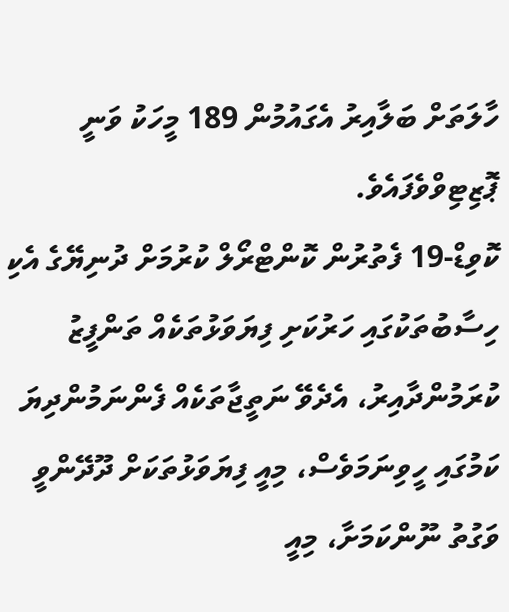ހާލަތަށް ބަލާއިރު އެގައުމުން 189 މީހަކު ވަނީ ޕޮޒިޓިވްވެފައެވެ.
ކޮވިޑް-19 ފެތުރުން ކޮންޓްރޯލް ކުރުމަށް ދުނިޔޭގެ އެކި ހިސާބުތަކުގައި ހަރުކަށި ފިޔަވަޅުތަކެއް ތަންފީޒު ކުރަމުންދާއިރު، އެދެވޭ ނަތީޖާތަކެއް ފެންނަމުންދިޔަ ކަމުގައި ހީވިނަމަވެސް، މިއީ ފިޔަވަޅުތަކަށް ދޫދޭންވީ ވަގުތު ނޫންކަމަށާ، މިއީ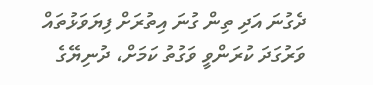ދެގުނަ އަދި ތިން ގުނަ އިތުރަށް ފިޔަވަޅުތައް ވަރުގަދަ ކުރަންވީ ވަގުތު ކަމަށް، ދުނިޔޭގެ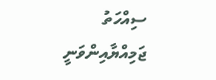ސިއްހަތު ޖަމިއްޔާއިންވަނީ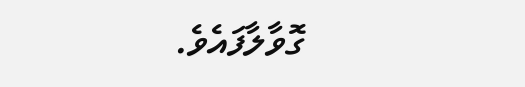ގޮވާލާފައެވެ.